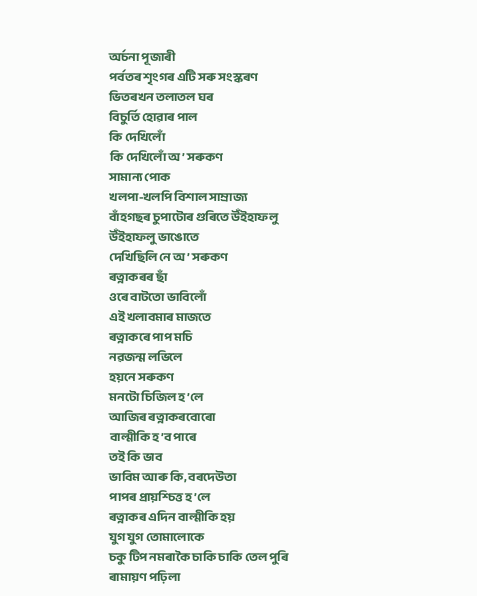অৰ্চনা পূজাৰী
পৰ্বতৰ শৃংগৰ এটি সৰু সংস্কৰণ
ভিতৰখন তলাতল ঘৰ
বিচুৰ্তি হোৱাৰ পাল
কি দেখিলোঁ
কি দেখিলোঁ অ’ সৰুকণ
সামান্য পোক
খলপা-খলপি বিশাল সাম্ৰাজ্য
বাঁহগছৰ চুপাটোৰ গুৰিতে উঁইহাফলু
উঁইহাফলু ভাঙোতে
দেখিছিলি নে অ’ সৰুকণ
ৰত্নাকৰৰ ছাঁ
ওৰে বাটতো ভাবিলোঁ
এই খলাবমাৰ মাজতে
ৰত্নাকৰে পাপ মচি
নৱজন্ম লভিলে
হয়নে সৰুকণ
মনটো চিজিল হ’লে
আজিৰ ৰত্নাকৰবোৰো
বাল্মীকি হ’ব পাৰে
তই কি ভাব
ভাবিম আৰু কি, বৰদেউতা
পাপৰ প্ৰায়শ্চিত্ত হ’লে
ৰত্নাকৰ এদিন বাল্মীকি হয়
যুগ যুগ তোমালোকে
চকু টিপ নমৰাকৈ চাকি চাকি তেল পুৰি
ৰামায়ণ পঢ়িলা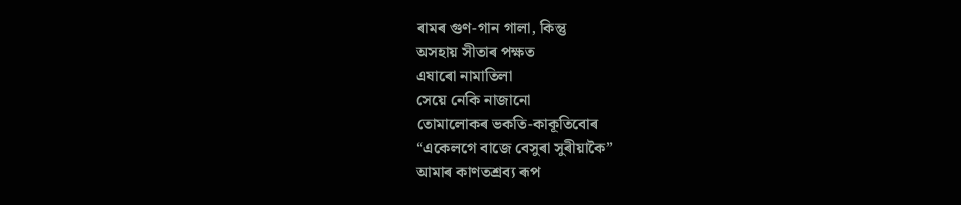ৰামৰ গুণ-গান গালা, কিন্তু
অসহায় সীতাৰ পক্ষত
এষাৰো নামাতিলা
সেয়ে নেকি নাজানো
তোমালোকৰ ভকতি-কাকূতিবোৰ
“একেলগে বাজে বেসুৰা সুৰীয়াকৈ”
আমাৰ কাণতশ্ৰব্য ৰূপ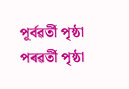পূৰ্বৱৰ্তী পৃষ্ঠা পৰৱৰ্তী পৃষ্ঠা